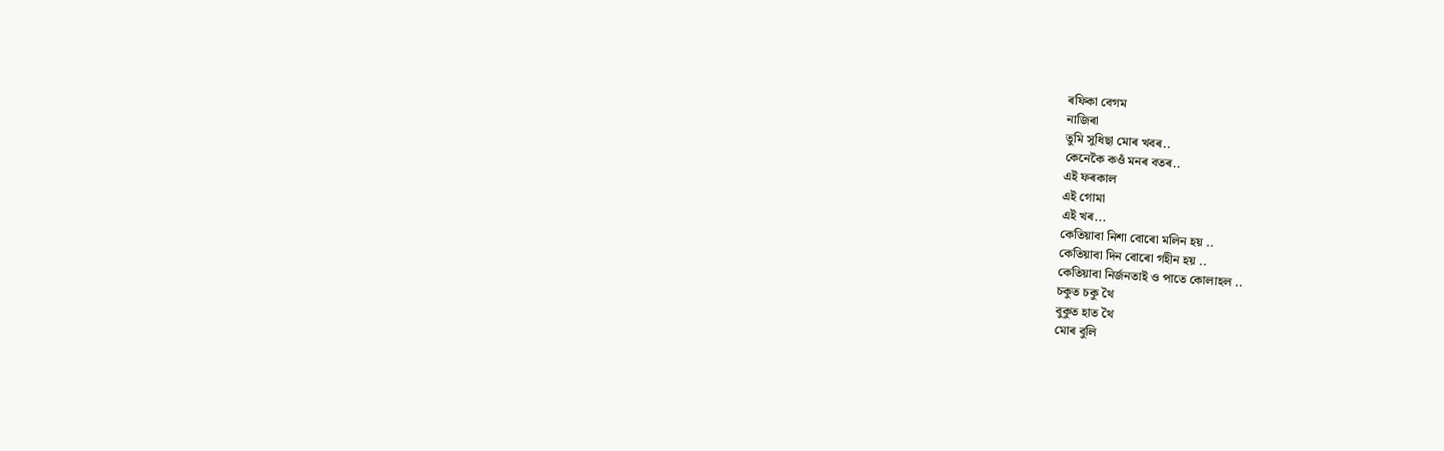ৰফিকা বেগম
নাজিৰা
তুমি সুধিছা মোৰ খবৰ..
কেনেকৈ কওঁ মনৰ বতৰ..
এই ফৰকাল
এই গোমা
এই খৰ...
কেতিয়াবা নিশা বোৰো মলিন হয় ..
কেতিয়াবা দিন বোৰো গহীন হয় ..
কেতিয়াবা নিৰ্জনতাই ও পাতে কোলাহল ..
চকুত চকু থৈ
বুকুত হাত থৈ
মোৰ বুলি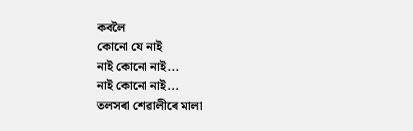কবলৈ
কোনো যে নাই
নাই কোনো নাই...
নাই কোনো নাই...
তলসৰা শেৱালীৰে মালা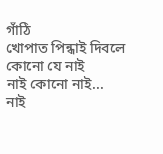গাঁঠি
খোপাত পিন্ধাই দিবলে
কোনো যে নাই
নাই কোনো নাই...
নাই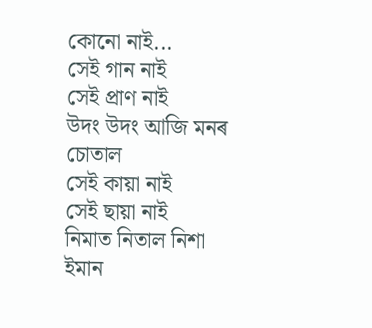কোনো নাই...
সেই গান নাই
সেই প্ৰাণ নাই
উদং উদং আজি মনৰ চোতাল
সেই কায়া নাই
সেই ছায়া নাই
নিমাত নিতাল নিশা
ইমান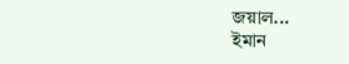জয়াল...
ইমান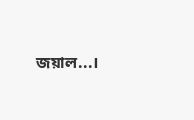জয়াল...।